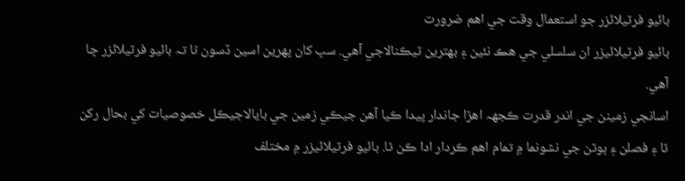بائيو فرٽيلائزر جو استعمال وقت جي اهم ضرورت
بائيو فرٽيلائيزر ان سلسلي جي هڪ نئين ۽ بھترين ٽيڪنالاجي آهي. سڀ کان پھرين اسين ڏسون ٿا تہ بائيو فرٽيلائزر ڇا آهي.
اسانجي زمينن جي اندر قدرت ڪجهہ اهڙا جاندار پيدا ڪيا آهن جيڪي زمين جي بايالاجيڪل خصوصيات کي بحال رکن ٿا ۽ فصلن ۽ ٻوٽن جي نشونما ۾ تمام اهم ڪردار ادا ڪن ٿا. بائيو فرٽيلائيزر ۾ مختلف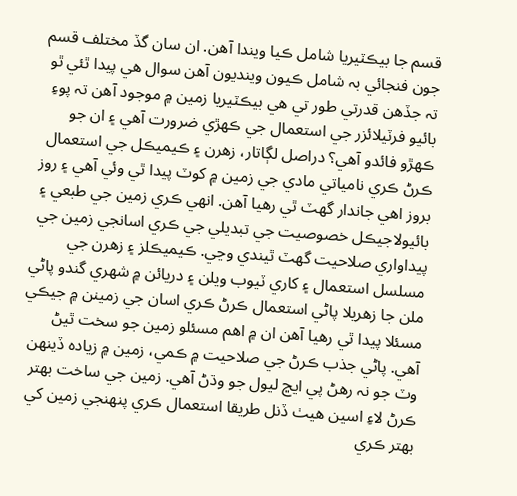قسم جا بيڪٽيريا شامل ڪيا ويندا آهن. ان سان گڏ مختلف قسم جون فنجائي بہ شامل ڪيون وينديون آهن سوال هي پيدا ٿئي ٿو تہ جڏهن قدرتي طور تي هي بيڪٽيريا زمين ۾ موجود آهن تہ پوءِ بائيو فرٽيلائزر جي استعمال جي ڪھڙي ضرورت آهي ۽ ان جو ڪھڙو فائدو آهي؟ دراصل لڳاتار، زهرن ۽ ڪيميڪل جي استعمال ڪرڻ ڪري نامياتي مادي جي زمين ۾ کوٽ پيدا ٿي وئي آهي ۽ روز بروز اهي جاندار گهٽ ٿي رهيا آهن. انھي ڪري زمين جي طبعي ۽ بائيولاجيڪل خصوصيت جي تبديلي جي ڪري اسانجي زمين جي پيداواري صلاحيت گهٽ ٿيندي وڃي. ڪيميڪلز ۽ زهرن جي مسلسل استعمال ۽ کاري ٽيوب ويلن ۽ دريائن ۾ شھري گندو پاڻي ملن جا زهريلا پاڻي استعمال ڪرڻ ڪري اسان جي زمينن ۾ جيڪي مسئلا پيدا ٿي رهيا آهن ان ۾ اهم مسئلو زمين جو سخت ٿيڻ آهي. پاڻي جذب ڪرڻ جي صلاحيت ۾ ڪمي، زمين ۾ زيادہ ڏينھن وٽ جو نہ رهڻ پي ايڇ ليول جو وڌڻ آهي. زمين جي ساخت بھتر ڪرڻ لاءِ اسين هيٺ ڏنل طريقا استعمال ڪري پنھنجي زمين کي بھتر ڪري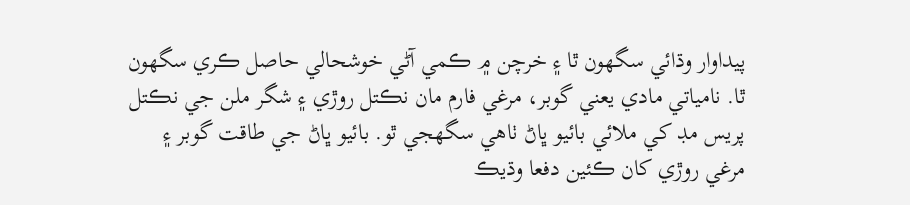پيداوار وڌائي سگهون ٿا ۽ خرچن ۾ ڪمي آڻي خوشحالي حاصل ڪري سگهون ٿا. نامياتي مادي يعني گوبر، مرغي فارم مان نڪتل روڙي ۽ شگر ملن جي نڪتل پريس مڊ کي ملائي بائيو ڀاڻ ٺاهي سگهجي ٿو. بائيو ڀاڻ جي طاقت گوبر ۽ مرغي روڙي کان ڪئين دفعا وڌيڪ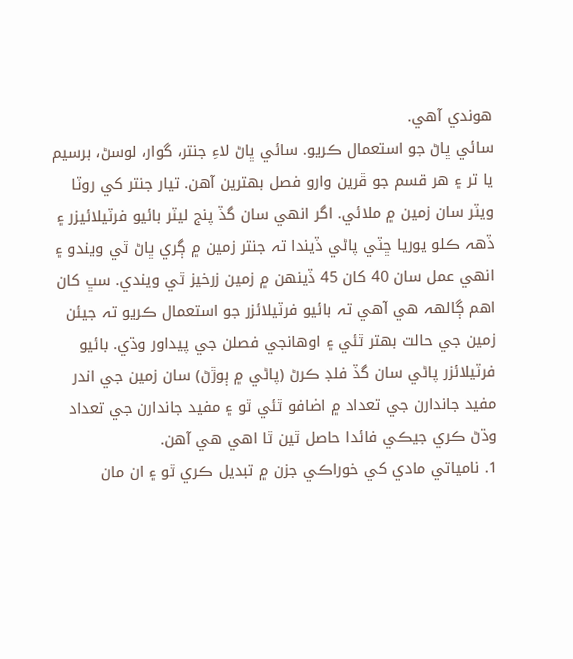هوندي آهي.
سائي ڀاڻ جو استعمال ڪريو. سائي ڀاڻ لاءِ جنتر، گوار، لوسڻ، برسيم يا تر ۽ هر قسم جو ڦرين وارو فصل بھترين آهن. تيار جنتر کي روٽا ويٽر سان زمين ۾ ملائي. اگر انھي سان گڏ پنج ليٽر بائيو فرٽيلائيزر ۽ ڏھہ ڪلو يوريا ڇٽي پاڻي ڏيندا تہ جنتر زمين ۾ ڳري ڀاڻ ٿي ويندو ۽ انھي عمل سان 40 کان 45 ڏينھن ۾ زمين زرخيز ٿي ويندي. سڀ کان اهم ڳالھہ هي آهي تہ بائيو فرٽيلائزر جو استعمال ڪريو تہ جيئن زمين جي حالت بھتر ٿئي ۽ اوهانجي فصلن جي پيداور وڌي. بائيو فرٽيلائزر پاڻي سان گڏ فلڊ ڪرڻ (پاڻي ۾ ٻوڙڻ) سان زمين جي اندر مفيد جاندارن جي تعداد ۾ اضافو ٿئي ٿو ۽ مفيد جاندارن جي تعداد وڌڻ ڪري جيڪي فائدا حاصل ٿين ٿا اهي هي آهن.
1. نامياتي مادي کي خوراڪي جزن ۾ تبديل ڪري ٿو ۽ ان مان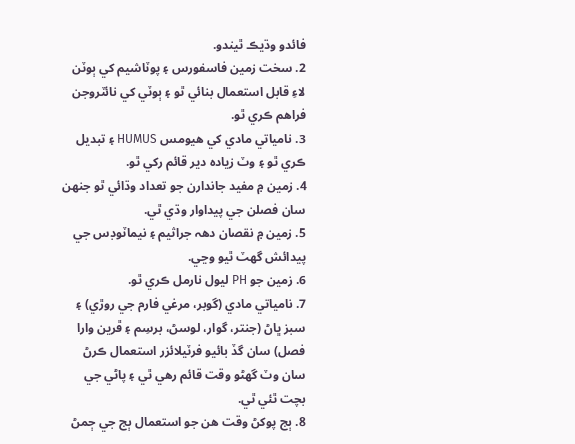فائدو وڌيڪ ٿيندو.
2. سخت زمين فاسفورس ۽ پوٽاشيم کي ٻوٽن لاءِ قابل استعمال بنائي ٿو ۽ ٻوٽي کي نائٽروجن فراهم ڪري ٿو.
3. نامياتي مادي کي هيومس HUMUS ۽ تبديل ڪري ٿو ۽ وٽ زيادہ دير قائم رکي ٿو.
4. زمين ۾ مفيد جاندارن جو تعداد وڌائي ٿو جنھن سان فصلن جي پيداوار وڌي ٿي.
5. زمين ۾ نقصان دھہ جراثيم ۽ نيماٽوڊس جي پيدائش گهٽ ٿيو وڃي.
6. زمين جو PH ليول نارمل ڪري ٿو.
7. نامياتي مادي (گوبر، مرغي فارم جي روڙي) ۽ سبز ڀاڻ (جنتر، گوار، لوسڻ، برسِم ۽ ڦرين وارا فصل) سان گڏ بائيو فرٽيلائزر استعمال ڪرڻ سان وٽ گهڻو وقت قائم رهي ٿي ۽ پاڻي جي بچت ٿئي ٿي.
8. ٻج پوکڻ وقت هن جو استعمال ٻج جي ڄمڻ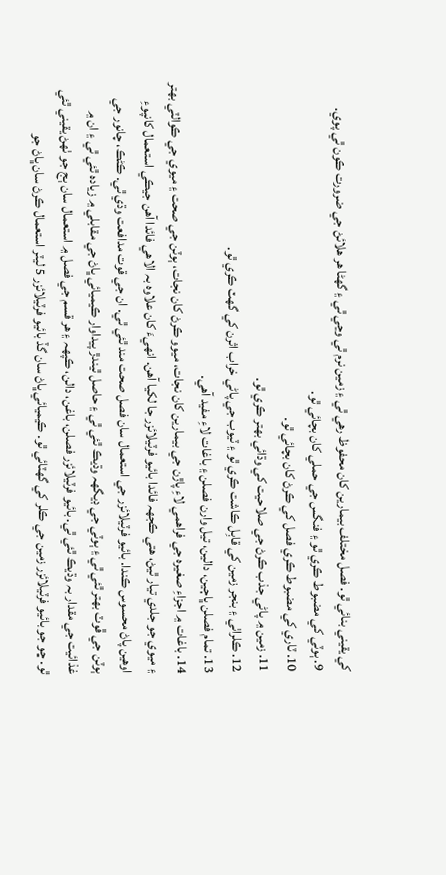کي يقيني بنائي ٿو. فصل مختلف بيمارين کان محفوظ رهي ٿي ۽ زمين نرم ٿي وڃي ٿي ۽ گهڻا هر هلائڻ جي ضرورت ڪون ٿي پوي.
9. ٻوٽي کي مضبوط ڪري ٿو ۽ فنگس جي حملي کان بچائي ٿو.
10. ٽاري کي مضبوط ڪري فصل کي ڪرڻ کان بچائي ٿو.
11. زمين ۾ پاڻي جذب ڪرڻ جي صلاحيت کي وڌائي بھتر ڪري ٿو.
12. ڪلراٺي ۽ بنجر زمين کي قابِل ڪاشت ڪري ٿو ۽ ٽيوب جي پاڻي خراب اثرن کي گهٽ ڪري ٿو.
13. تمام فصلن ڀاڄين، دالين، تيل وارن فصلن ۽ باغات لاءِ مفيد آهي.
14. باغات ۾ اجزاءِ صغيرہ جي فراهمي لاءِ پاڙن جي بيمارين کان نجات، ميوو ڪرڻ کان نجات، ٻوٽن جي صحت ۽ ميوي جي ڪوالٽي بھتر ۽ ميوي جو جلدي تيار ٿيڻ، هتي ڪجهہ فائدا بائيو فرٽيلائزر جا لکيا آهن. انھيءَ کان علاوہ بہ الاهي فائدا آهن جيڪي استعمال کانپوءِ اوهين پاڻ محسوس ڪندا. بائيو فرٽيلائزر جي استعمال سان فصل صحت مند ٿئي ٿي. ان جي قوت مدافعت وڌي ٿي. ڪڻڪ، چانور جي ٻوٽن جي ڦوٽ بھتر ٿئي ٿي ۽ ٻوٽي جي ڊيگهہ وڌيڪ ٿئي ٿي ۽ حاصل ٿيندڙ پيداوار ڪيميائي ڀاڻ جي مقابلي ۾ زيادہ ٿئي ٿي ۽ ان ۾ غذائيت جي مقدار بہ وڌيڪ ٿئي ٿي. بائيو فرٽيلائزر فصلن، باغن، دالن، ڪپھہ ۽ هر قسم جي فصل ۾ استعمال سان ٻج جو ٺھڻ يقيني ٿئي ٿو. ڇو جو بائيو فرٽيلائزر زمين جي ڪلر کي گهٽائي ٿو. ڪيميائي ڀاڻ سان گڏ بائيو فرٽيلائزر 5 ليٽر استعمال ڪرڻ سان ڀاڻ جو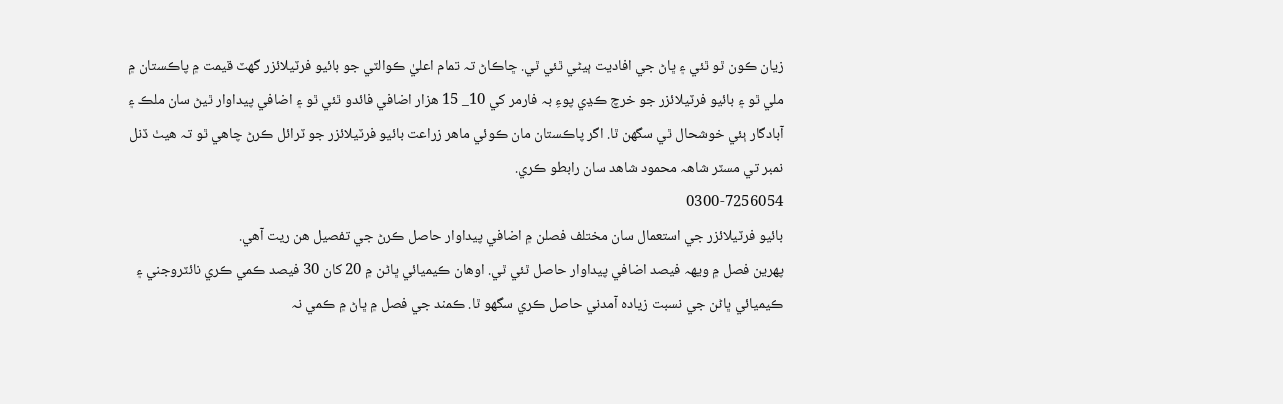زيان ڪون ٿو ٿئي ۽ ڀاڻ جي افاديت ٻيڻي ٿئي ٿي. ڇاڪاڻ تہ تمام اعليٰ ڪوالٽي جو بائيو فرٽيلائزر گهٽ قيمت ۾ پاڪستان ۾ ملي ٿو ۽ بائيو فرٽيلائزر جو خرچ ڪڍي پوءِ بہ فارمر کي 10_ 15 هزار اضافي فائدو ٿئي ٿو ۽ اضافي پيداوار ٿيڻ سان ملڪ ۽ آبادگار ٻئي خوشحال ٿي سگهن ٿا. اگر پاڪستان مان ڪوئي ماهر زراعت بائيو فرٽيلائزر جو ٽرائل ڪرڻ چاهي ٿو تہ هيٺ ڏنل نمبر تي مسٽر شاھہ محمود شاهد سان رابطو ڪري.
0300-7256054
بائيو فرٽيلائزر جي استعمال سان مختلف فصلن ۾ اضافي پيداوار حاصل ڪرڻ جي تفصيل هن ريت آهي.
پھرين فصل ۾ ويھہ فيصد اضافي پيداوار حاصل ٿئي ٿي. اوهان ڪيميائي ڀاڻن ۾ 20 کان 30 فيصد ڪمي ڪري نائٽروجني ۽ ڪيميائي ڀاڻن جي نسبت زيادہ آمدني حاصل ڪري سگهو ٿا. ڪمند جي فصل ۾ ڀاڻ ۾ ڪمي نہ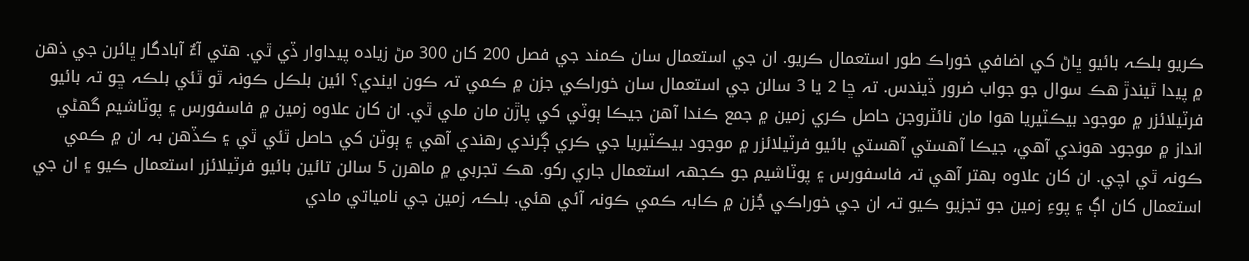ڪريو بلڪہ بائيو ڀاڻ کي اضافي خوراڪ طور استعمال ڪريو. ان جي استعمال سان ڪمند جي فصل 200 کان 300 مڻ زيادہ پيداوار ڏي ٿي. هتي آءٌ آبادگار ڀائرن جي ذهن ۾ پيدا ٿيندڙ هڪ سوال جو جواب ضرور ڏيندس. تہ ڇا 2 يا 3 سالن جي استعمال سان خوراڪي جزن ۾ ڪمي تہ ڪون ايندي؟ ائين بلڪل ڪونہ ٿو ٿئي بلڪہ ڇو تہ بائيو فرٽيلائزر ۾ موجود بيڪٽيريا هوا مان نائٽروجن حاصل ڪري زمين ۾ جمع ڪندا آهن جيڪا ٻوٽي کي پاڙن مان ملي ٿي. ان کان علاوہ زمين ۾ فاسفورس ۽ پوٽاشيم گهڻي انداز ۾ موجود هوندي آهي، جيڪا آهستي آهستي بائيو فرٽيلائزر ۾ موجود بيڪٽيريا جي ڪري ڳرندي رهندي آهي ۽ ٻوٽن کي حاصل ٿئي ٿي ۽ ڪڏهن بہ ان ۾ ڪمي ڪونہ ٿي اچي. ان کان علاوہ بھتر آهي تہ فاسفورس ۽ پوٽاشيم جو ڪجهہ استعمال جاري رکو. هڪ تجربي ۾ ماهرن 5 سالن تائين بائيو فرٽيلائزر استعمال ڪيو ۽ ان جي استعمال کان اڳ ۽ پوءِ زمين جو تجزيو ڪيو تہ ان جي خوراڪي جُزن ۾ ڪابہ ڪمي ڪونہ آئي هئي. بلڪہ زمين جي نامياتي مادي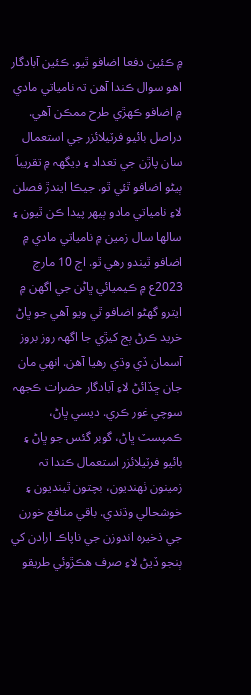۾ ڪئين دفعا اضافو ٿيو. ڪئين آبادگار اهو سوال ڪندا آهن تہ نامياتي مادي ۾ اضافو ڪھڙي طرح ممڪن آهي. دراصل بائيو فرٽيلائزر جي استعمال سان پاڙن جي تعداد ۽ ڊيگهہ ۾ تقريباَ ٻيڻو اضافو ٿئي ٿو. جيڪا ايندڙ فصلن لاءِ نامياتي مادو ٻيهر پيدا ڪن ٿيون ۽ سالھا سال زمين ۾ نامياتي مادي ۾ اضافو ٿيندو رهي ٿو. اڄ 10 مارچ 2023ع ۾ ڪيميائي ڀاڻن جي اگهن ۾ ايترو گهڻو اضافو ٿي ويو آهي جو ڀاڻ خريد ڪرڻ ٻج کيڙي جا اگهہ روز بروز آسمان ڏي وڌي رهيا آهن. انھي مان جان ڇڏائڻ لاءِ آبادگار حضرات ڪجهہ سوچي غور ڪري. ديسي ڀاڻ، ڪمپسٽ ڀاڻ، گوبر گئس جو ڀاڻ ۽ بائيو فرٽيلائزر استعمال ڪندا تہ زمينون ٺھنديون، بچتون ٿينديون ۽ خوشحالي وڌندي. باقي منافع خورن جي ذخيرہ اندوزن جي ناپاڪ ارادن کي ٻنجو ڏيڻ لاءِ صرف هڪڙوئي طريقو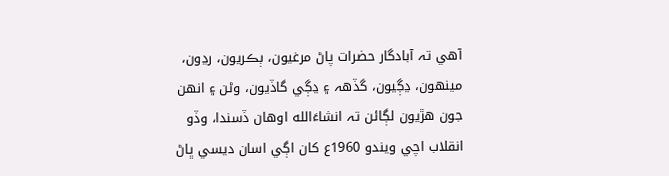آهي تہ آبادگار حضرات پاڻ مرغيون، ٻڪريون، رڍون، مينھون، ڍڳيون، گڏھہ ۽ ڍڳي گاڏيون، وڻن ۽ انھن جون هڙيون لڳائن تہ انشاءَالله اوهان ڏسندا، وڏو انقلاب اچي ويندو 1960ع کان اڳي اسان ديسي ڀاڻ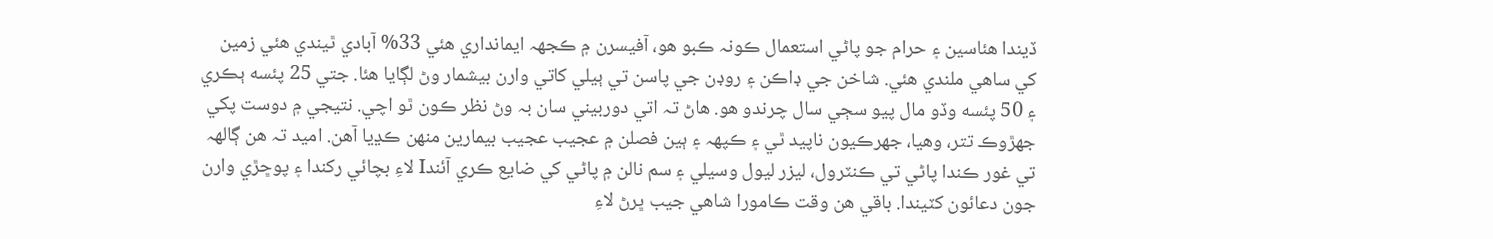ڏيندا هئاسين ۽ حرام جو پاڻي استعمال ڪونہ ڪبو هو، آفيسرن ۾ ڪجهہ ايمانداري هئي 33% آبادي ٿيندي هئي زمين کي ساهي ملندي هئي. شاخن جي ڊاڪن ۽ روڊن جي پاسن تي ٻيلي کاتي وارن بيشمار وڻ لڳايا هئا. جتي 25 پئسه ٻڪري ۽ 50 پئسه وڏو مال پيو سڄي سال چرندو هو. هاڻ تہ اتي دوربيني سان بہ وڻ نظر ڪون ٿو اچي. نتيجي ۾ دوست پکي جهڙوڪ تتر، وهيا، جهرڪيون ناپيد ٿي ۽ ڪپھہ ۽ ٻين فصلن ۾ عجيب عجيب بيمارين منھن ڪڍيا آهن. اميد تہ هن ڳالھہ تي غور ڪندا پاڻي تي ڪنٽرول، ليزر ليول وسيلي ۽ سم نالن ۾ پاڻي کي ضايع ڪري آئندI لاءِ بچائي رکندا ۽ پوڇڙي وارن جون دعائون کٽيندا. باقي هن وقت ڪامورا شاهي جيب ڀرڻ لاءِ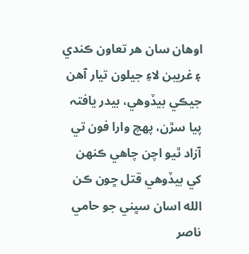اوهان سان هر تعاون ڪندي ۽ غريبن لاءِ جيلون تيار آهن جيڪي بيڏوهي، بيدر يافتہ پيا سڙن، پھچ وارا فون تي آزاد ٿيو اچن چاهي ڪنھن کي بيڏوهي قتل ڇون ڪن الله اسان سڀني جو حامي ناصر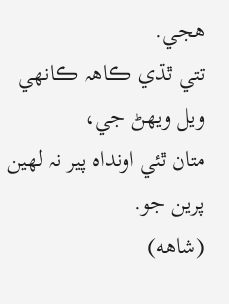هجي.
تتي ٿڌي ڪاھہ ڪانھي ويل ويھڻ جي،
متان ٿئي اونداه پير نہ لھين پرين جو.
(شاهه)